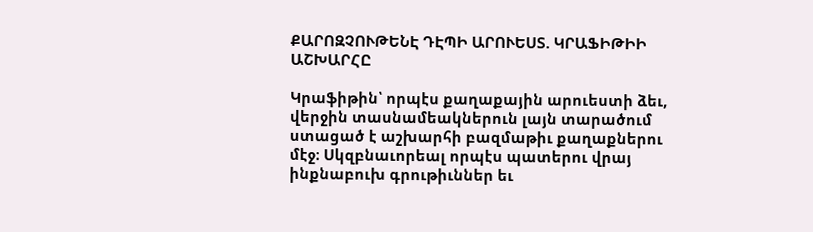ՔԱՐՈԶՉՈՒԹԵՆԷ ԴԷՊԻ ԱՐՈՒԵՍՏ. ԿՐԱՖԻԹԻԻ ԱՇԽԱՐՀԸ

Կրաֆիթին՝ որպէս քաղաքային արուեստի ձեւ, վերջին տասնամեակներուն լայն տարածում ստացած է աշխարհի բազմաթիւ քաղաքներու մէջ։ Սկզբնաւորեալ որպէս պատերու վրայ ինքնաբուխ գրութիւններ եւ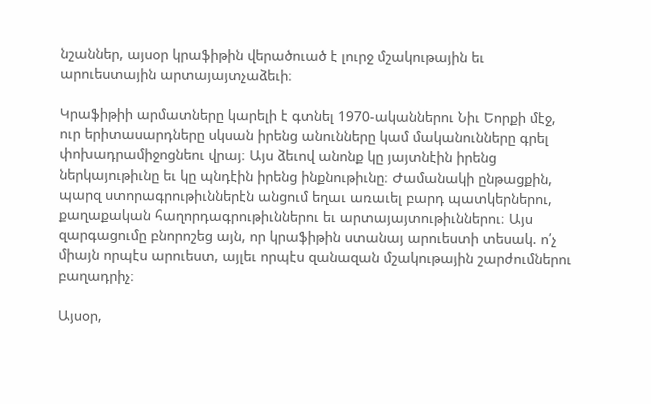նշաններ, այսօր կրաֆիթին վերածուած է լուրջ մշակութային եւ արուեստային արտայայտչաձեւի։

Կրաֆիթիի արմատները կարելի է գտնել 1970-ականներու Նիւ Եորքի մէջ, ուր երիտասարդները սկսան իրենց անունները կամ մականունները գրել փոխադրամիջոցնեու վրայ։ Այս ձեւով անոնք կը յայտնէին իրենց ներկայութիւնը եւ կը պնդէին իրենց ինքնութիւնը։ Ժամանակի ընթացքին, պարզ ստորագրութիւններէն անցում եղաւ առաւել բարդ պատկերներու, քաղաքական հաղորդագրութիւններու եւ արտայայտութիւններու։ Այս զարգացումը բնորոշեց այն, որ կրաֆիթին ստանայ արուեստի տեսակ. ո՛չ միայն որպէս արուեստ, այլեւ որպէս զանազան մշակութային շարժումներու բաղադրիչ։

Այսօր,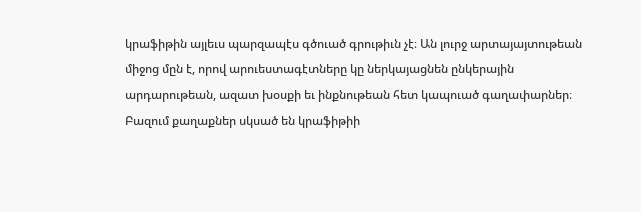կրաֆիթին այլեւս պարզապէս գծուած գրութիւն չէ։ Ան լուրջ արտայայտութեան միջոց մըն է, որով արուեստագէտները կը ներկայացնեն ընկերային արդարութեան, ազատ խօսքի եւ ինքնութեան հետ կապուած գաղափարներ։ Բազում քաղաքներ սկսած են կրաֆիթիի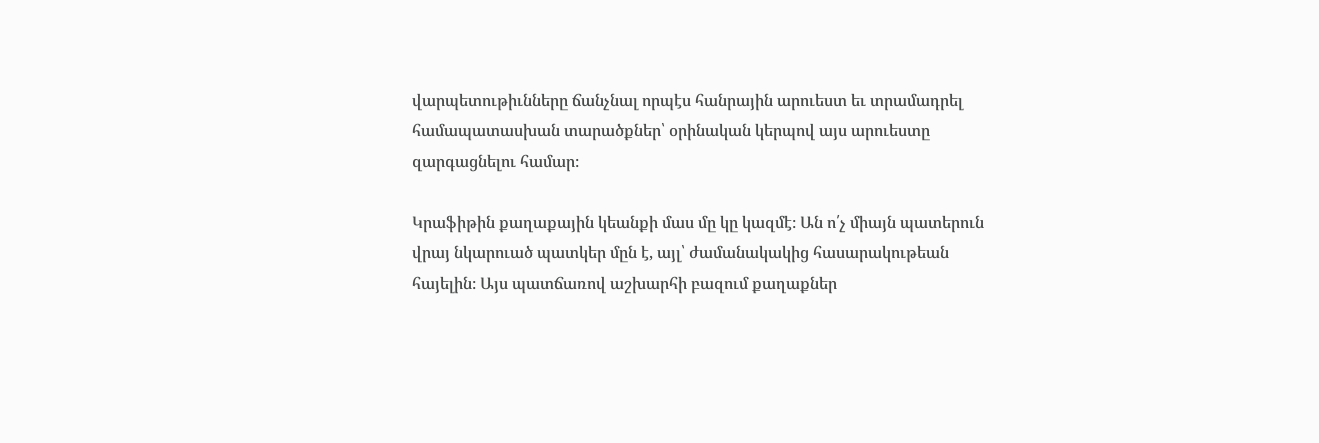վարպետութիւնները ճանչնալ որպէս հանրային արուեստ եւ տրամադրել համապատասխան տարածքներ՝ օրինական կերպով այս արուեստը զարգացնելու համար։

Կրաֆիթին քաղաքային կեանքի մաս մը կը կազմէ։ Ան ո՛չ միայն պատերուն վրայ նկարուած պատկեր մըն է, այլ՝ ժամանակակից հասարակութեան հայելին։ Այս պատճառով աշխարհի բազում քաղաքներ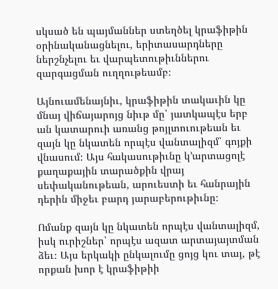սկսած են պայմաններ ստեղծել կրաֆիթին օրինականացնելու, երիտասարդները ներշնչելու եւ վարպետութիւններու զարգացման ուղղութեամբ։

Այնուամենայնիւ, կրաֆիթին տակաւին կը մնայ վիճայարոյց նիւթ մը՝ յատկապէս երբ ան կատարուի առանց թոյլտուութեան եւ զայն կը նկատեն որպէս վանտալիզմ՝ գոյքի վնասում։ Այս հակասութիւնը կ՚արտացոլէ քաղաքային տարածքին վրայ սեփականութեան, արուեստի եւ հանրային դերին միջեւ բարդ յարաբերութիւնը։

Ոմանք զայն կը նկատեն որպէս վանտալիզմ, իսկ ուրիշներ՝ որպէս ազատ արտայայտման ձեւ։ Այս երկակի ընկալումը ցոյց կու տայ, թէ որքան խոր է կրաֆիթիի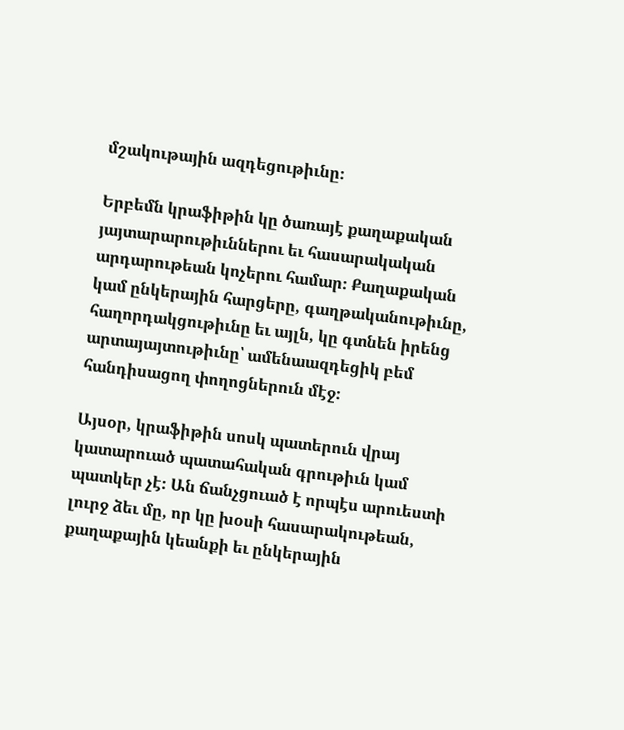մշակութային ազդեցութիւնը։

Երբեմն կրաֆիթին կը ծառայէ քաղաքական յայտարարութիւններու եւ հասարակական արդարութեան կոչերու համար։ Քաղաքական կամ ընկերային հարցերը, գաղթականութիւնը, հաղորդակցութիւնը եւ այլն, կը գտնեն իրենց արտայայտութիւնը՝ ամենաազդեցիկ բեմ հանդիսացող փողոցներուն մէջ։

Այսօր, կրաֆիթին սոսկ պատերուն վրայ կատարուած պատահական գրութիւն կամ պատկեր չէ։ Ան ճանչցուած է որպէս արուեստի լուրջ ձեւ մը, որ կը խօսի հասարակութեան, քաղաքային կեանքի եւ ընկերային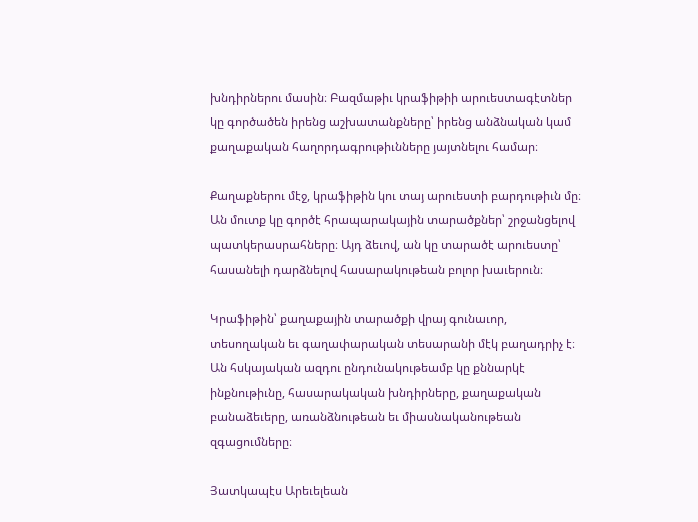խնդիրներու մասին։ Բազմաթիւ կրաֆիթիի արուեստագէտներ կը գործածեն իրենց աշխատանքները՝ իրենց անձնական կամ քաղաքական հաղորդագրութիւնները յայտնելու համար։

Քաղաքներու մէջ, կրաֆիթին կու տայ արուեստի բարդութիւն մը։ Ան մուտք կը գործէ հրապարակային տարածքներ՝ շրջանցելով պատկերասրահները։ Այդ ձեւով, ան կը տարածէ արուեստը՝ հասանելի դարձնելով հասարակութեան բոլոր խաւերուն։

Կրաֆիթին՝ քաղաքային տարածքի վրայ գունաւոր, տեսողական եւ գաղափարական տեսարանի մէկ բաղադրիչ է։ Ան հսկայական ազդու ընդունակութեամբ կը քննարկէ ինքնութիւնը, հասարակական խնդիրները, քաղաքական բանաձեւերը, առանձնութեան եւ միասնականութեան զգացումները։

Յատկապէս Արեւելեան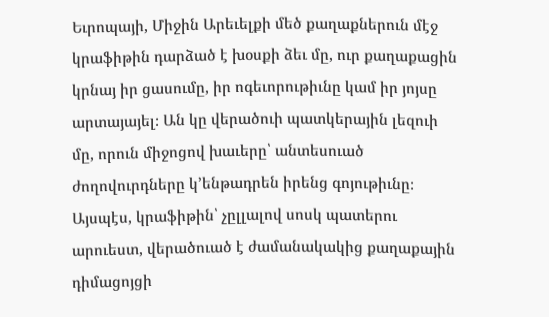Եւրոպայի, Միջին Արեւելքի մեծ քաղաքներուն մէջ կրաֆիթին դարձած է խօսքի ձեւ մը, ուր քաղաքացին կրնայ իր ցասումը, իր ոգեւորութիւնը կամ իր յոյսը արտայայել։ Ան կը վերածուի պատկերային լեզուի մը, որուն միջոցով խաւերը՝ անտեսուած ժողովուրդները կ՚ենթադրեն իրենց գոյութիւնը։ Այսպէս, կրաֆիթին՝ չըլլալով սոսկ պատերու արուեստ, վերածուած է ժամանակակից քաղաքային դիմացոյցի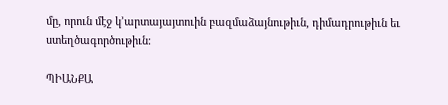մը, որուն մէջ կ՚արտայայտուին բազմաձայնութիւն, դիմադրութիւն եւ ստեղծագործութիւն։

ՊԻԱՆՔԱ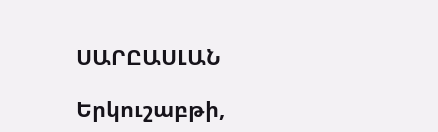ՍԱՐԸԱՍԼԱՆ

Երկուշաբթի,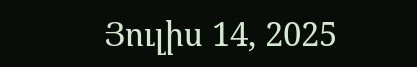Յուլիս 14, 2025